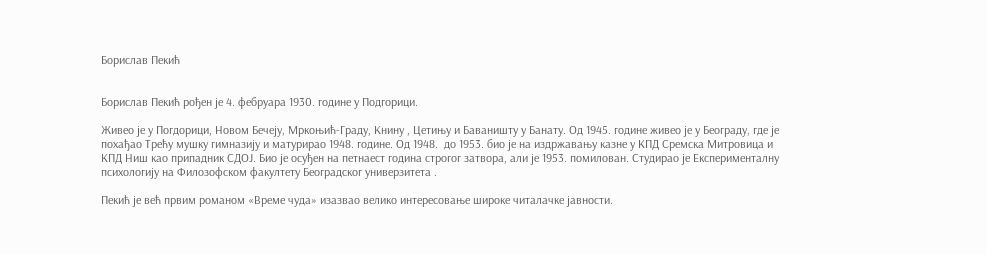Борислав Пекић


Борислав Пекић рођен је 4. фебруара 1930. године у Подгорици.

Живео је у Погдорици, Новом Бечеју, Мркоњић-Граду, Книну , Цетињу и Баваништу у Банату. Од 1945. године живео је у Београду, где је похађао Трећу мушку гимназију и матурирао 1948. године. Од 1948.  до 1953. био је на издржавању казне у КПД Сремска Митровица и КПД Ниш као припадник СДОЈ. Био је осуђен на петнаест година строгог затвора, али је 1953. помилован. Студирао је Експерименталну психологију на Филозофском факултету Београдског универзитета .

Пекић је већ првим романом «Време чуда» изазвао велико интересовање широке читалачке јавности.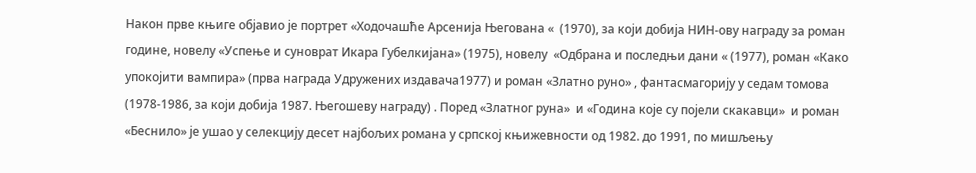Након прве књиге објавио је портрет «Ходочашће Арсенија Његована «  (1970), за који добија НИН-ову награду за роман године, новелу «Успење и суноврат Икара Губелкијана» (1975), новелу  «Одбрана и последњи дани « (1977), роман «Како упокојити вампира» (прва награда Удружених издавача1977) и роман «Златно руно» , фантасмагорију у седам томова (1978-1986, за који добија 1987. Његошеву награду) . Поред «Златног руна»  и «Година које су појели скакавци»  и роман «Беснило» је ушао у селекцију десет најбољих романа у српској књижевности од 1982. до 1991, по мишљењу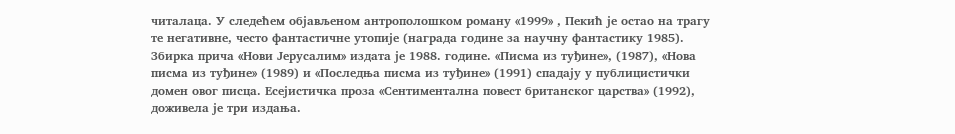читалаца. У следећем објављеном антрополошком роману «1999» , Пекић је остао на трагу те негативне, често фантастичне утопије (награда године за научну фантастику 1985).
Збирка прича «Нови Јерусалим» издата је 1988. године. «Писма из туђине», (1987), «Нова писма из туђине» (1989) и «Последња писма из туђине» (1991) спадају у публицистички домен овог писца. Есејистичка проза «Сентиментална повест британског царства» (1992), доживела је три издања.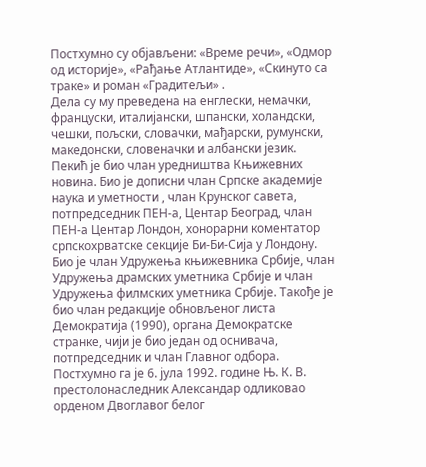Постхумно су објављени: «Време речи», «Одмор од историје», «Рађање Атлантиде», «Скинуто са траке» и роман «Градитељи» .
Дела су му преведена на енглески, немачки, француски, италијански, шпански, холандски, чешки, пољски, словачки, мађарски, румунски, македонски, словеначки и албански језик.
Пекић је био члан уредништва Књижевних новина. Био је дописни члан Српске академије наука и уметности , члан Крунског савета, потпредседник ПЕН-а, Центар Београд, члан ПЕН-а Центар Лондон, хонорарни коментатор српскохрватске секције Би-Би-Сија у Лондону. Био је члан Удружења књижевника Србије, члан Удружења драмских уметника Србије и члан Удружења филмских уметника Србије. Такође је био члан редакције обновљеног листа Демократија (1990), органа Демократске странке, чији је био један од оснивача, потпредседник и члан Главног одбора.
Постхумно га је 6. јула 1992. године Њ. К. В. престолонаследник Александар одликовао орденом Двоглавог белог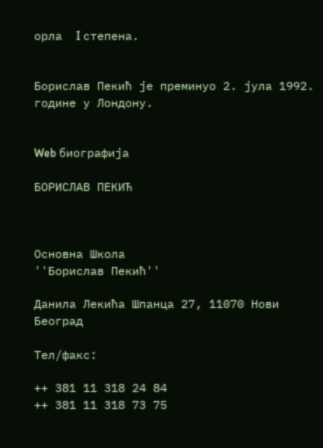орла  I степена.


Борислав Пекић је преминуо 2. јула 1992. године у Лондону.


Web биографија

БОРИСЛАВ ПЕКИЋ



Основна Школа
''Борислав Пекић''

Данила Лекића Шпанца 27, 11070 Нови Београд

Тел/факс:

++ 381 11 318 24 84
++ 381 11 318 73 75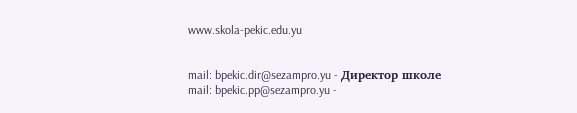www.skola-pekic.edu.yu


mail: bpekic.dir@sezampro.yu - Директор школе
mail: bpekic.pp@sezampro.yu -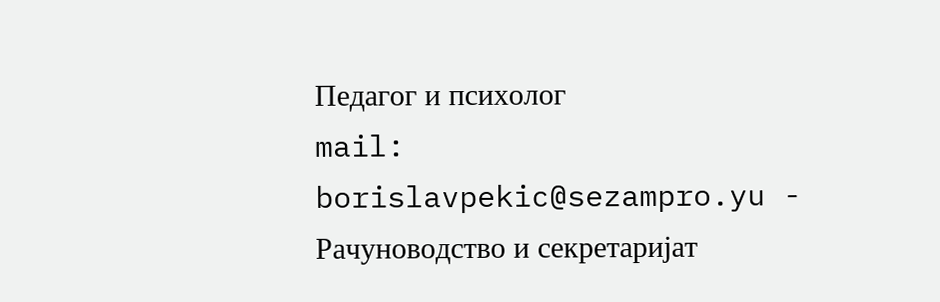Педагог и психолог
mail: borislavpekic@sezampro.yu - Рачуноводство и секретаријат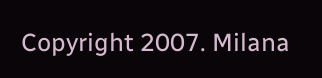Copyright 2007. Milana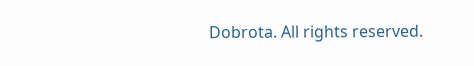Dobrota. All rights reserved.